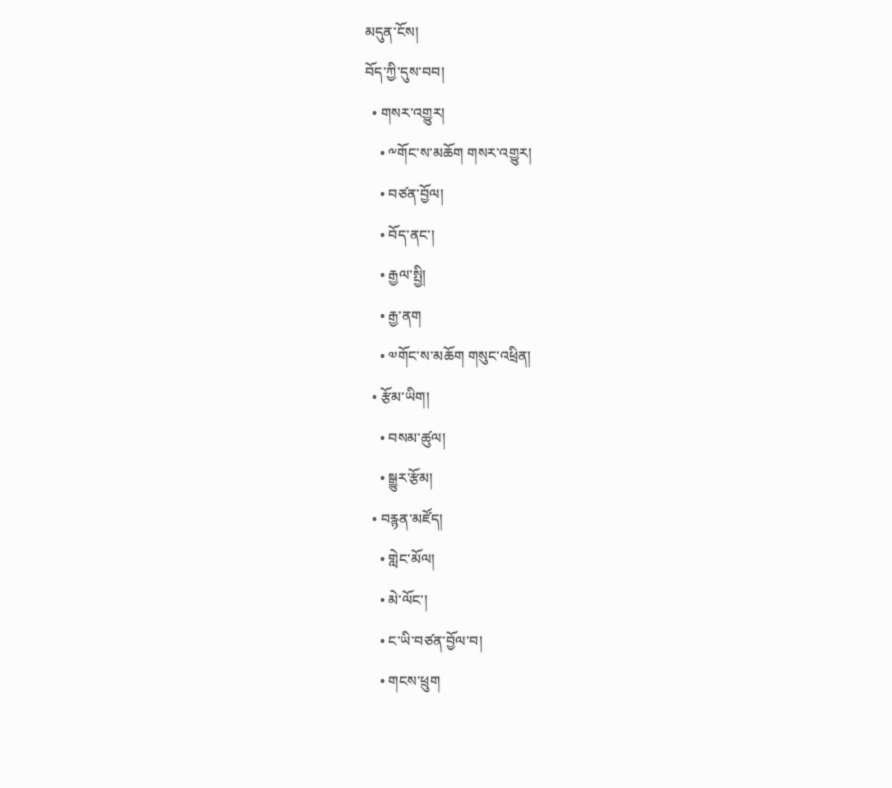མདུན་ངོས།
བོད་ཀྱི་དུས་བབ།
  • གསར་འགྱུར།
    • ༸གོང་ས་མཆོག གསར་འགྱུར།
    • བཙན་བྱོལ།
    • བོད་ནང་།
    • རྒྱལ་སྤྱི།
    • རྒྱ་ནག
    • ༧གོང་ས་མཆོག གསུང་འཕྲིན།
  • རྩོམ་ཡིག།
    • བསམ་ཚུལ།
    • སྒྱུར་རྩོམ།
  • བརྙན་མཛོད།
    • གླེང་མོལ།
    • མེ་ལོང་།
    • ང་ཡི་བཙན་བྱོལ་བ།
    • གངས་ཕྲུག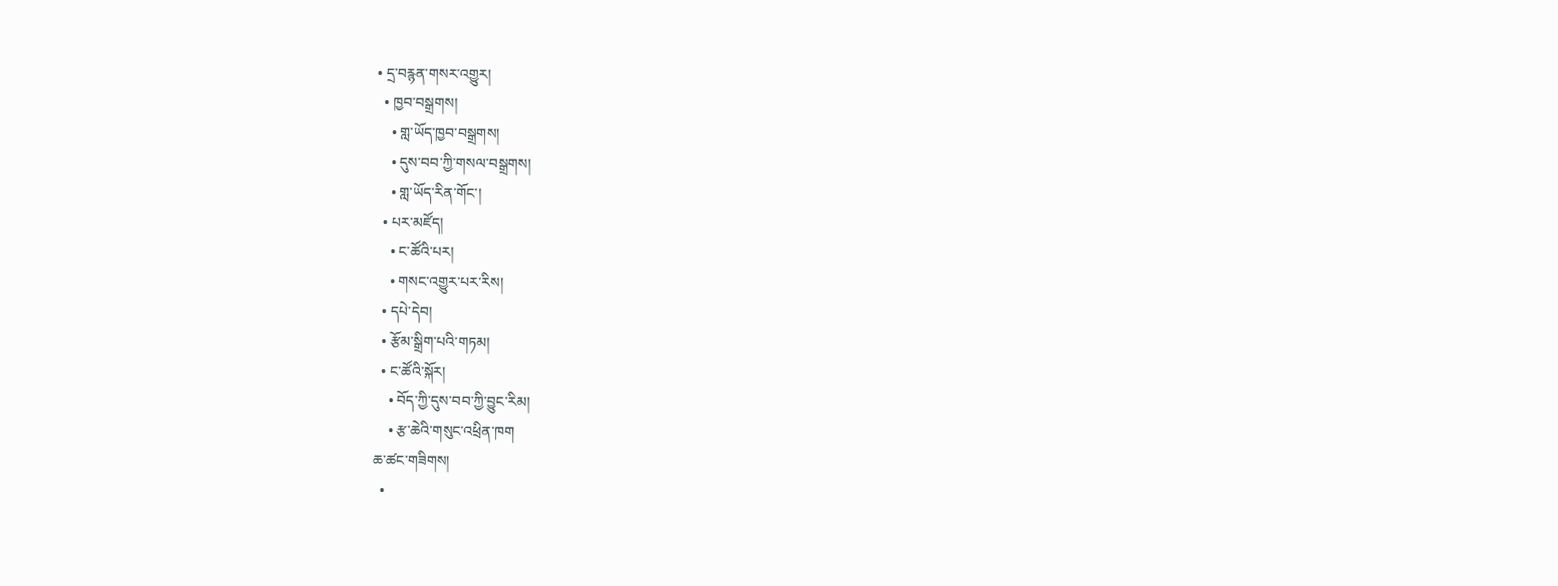• དྲ་བརྙན་གསར་འགྱུར།
  • ཁྱབ་བསྒྲགས།
    • གླ་ཡོད་ཁྱབ་བསྒྲགས།
    • དུས་བབ་ཀྱི་གསལ་བསྒྲགས།
    • གླ་ཡོད་རིན་གོང་།
  • པར་མཛོད།
    • ང་ཚོའི་པར།
    • གསང་འགྱུར་པར་རིས།
  • དཔེ་དེབ།
  • རྩོམ་སྒྲིག་པའི་གཏམ།
  • ང་ཚོའི་སྐོར།
    • བོད་ཀྱི་དུས་བབ་ཀྱི་བྱུང་རིམ།
    • རྩ་ཆེའི་གསུང་འཕྲིན་ཁག
ཆ་ཚང་གཟིགས།
  •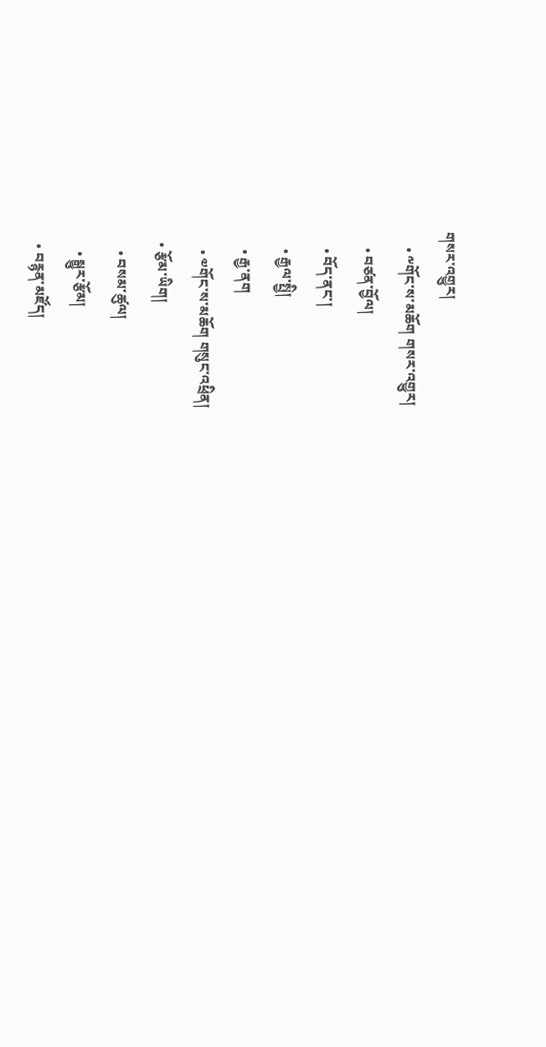གསར་འགྱུར།
    • ༸གོང་ས་མཆོག གསར་འགྱུར།
    • བཙན་བྱོལ།
    • བོད་ནང་།
    • རྒྱལ་སྤྱི།
    • རྒྱ་ནག
    • ༧གོང་ས་མཆོག གསུང་འཕྲིན།
  • རྩོམ་ཡིག།
    • བསམ་ཚུལ།
    • སྒྱུར་རྩོམ།
  • བརྙན་མཛོད།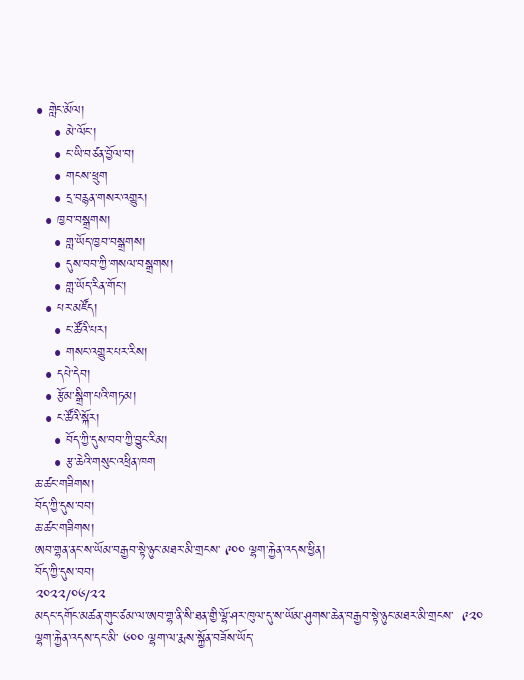• གླེང་མོལ།
    • མེ་ལོང་།
    • ང་ཡི་བཙན་བྱོལ་བ།
    • གངས་ཕྲུག
    • དྲ་བརྙན་གསར་འགྱུར།
  • ཁྱབ་བསྒྲགས།
    • གླ་ཡོད་ཁྱབ་བསྒྲགས།
    • དུས་བབ་ཀྱི་གསལ་བསྒྲགས།
    • གླ་ཡོད་རིན་གོང་།
  • པར་མཛོད།
    • ང་ཚོའི་པར།
    • གསང་འགྱུར་པར་རིས།
  • དཔེ་དེབ།
  • རྩོམ་སྒྲིག་པའི་གཏམ།
  • ང་ཚོའི་སྐོར།
    • བོད་ཀྱི་དུས་བབ་ཀྱི་བྱུང་རིམ།
    • རྩ་ཆེའི་གསུང་འཕྲིན་ཁག
ཆ་ཚང་གཟིགས།
བོད་ཀྱི་དུས་བབ།
ཆ་ཚང་གཟིགས།
ཨབ་གྷན་ནང་ས་ཡོམ་བརྒྱབ་སྟེ་ཉུང་མཐར་མི་གྲངས་ ༩༠༠ ལྷག་རྐྱེན་འདས་ཕྱིན།
བོད་ཀྱི་དུས་བབ།
༢༠༢༢/༠༦/༢༢
མདང་དགོང་མཚན་གུང་ཙམ་ལ་ཨབ་གྷ་ནི་སི་ཐན་གྱི་ལྷོ་ཤར་ཁུལ་དུ་ས་ཡོམ་ཤུགས་ཆེན་བརྒྱབ་སྟེ་ཉུང་མཐར་མི་གྲངས་  ༩༢༠ ལྷག་རྐྱེན་འདས་དང་མི་ ༦༠༠ ལྷག་ལ་རྨས་སྐྱོན་བཟོས་ཡོད་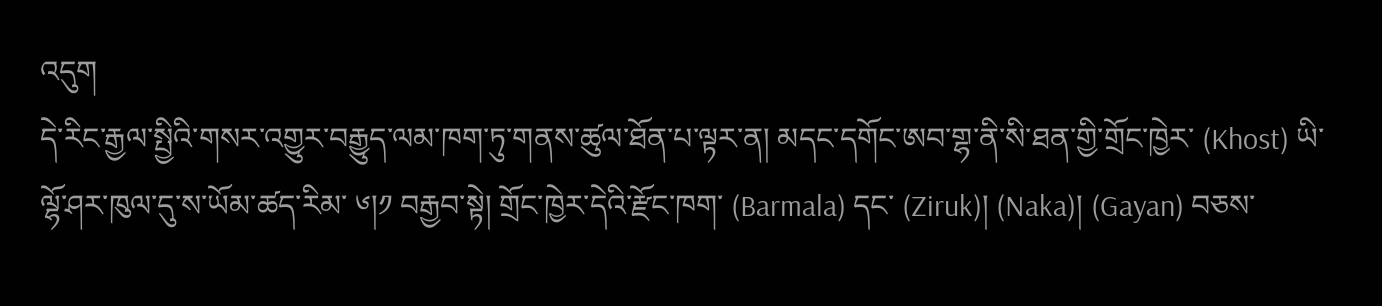འདུག
དེ་རིང་རྒྱལ་སྤྱིའི་གསར་འགྱུར་བརྒྱུད་ལམ་ཁག་ཏུ་གནས་ཚུལ་ཐོན་པ་ལྟར་ན། མདང་དགོང་ཨབ་གྷ་ནི་སི་ཐན་གྱི་གྲོང་ཁྱེར་ (Khost) ཡི་ལྷོ་ཤར་ཁུལ་དུ་ས་ཡོམ་ཚད་རིམ་ ༦།༡ བརྒྱབ་སྟེ། གྲོང་ཁྱེར་དེའི་རྫོང་ཁག་ (Barmala) དང་ (Ziruk)། (Naka)། (Gayan) བཅས་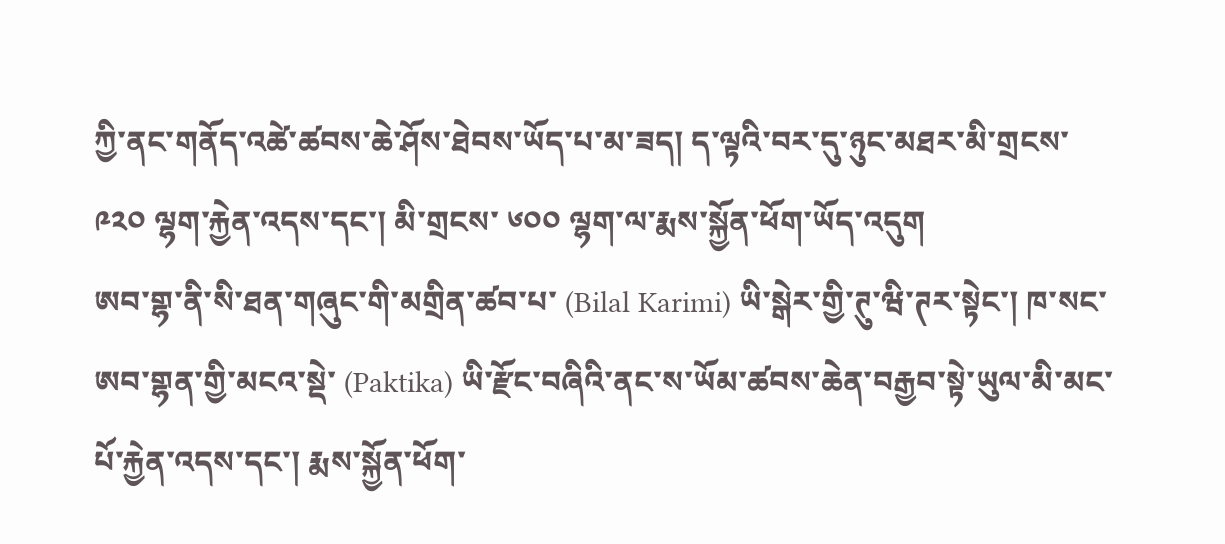ཀྱི་ནང་གནོད་འཚེ་ཚབས་ཆེ་ཤོས་ཐེབས་ཡོད་པ་མ་ཟད། ད་ལྟའི་བར་དུ་ཉུང་མཐར་མི་གྲངས་ ༩༢༠ ལྷག་རྐྱེན་འདས་དང་། མི་གྲངས་ ༦༠༠ ལྷག་ལ་རྨས་སྐྱོན་ཕོག་ཡོད་འདུག
ཨབ་གྷ་ནི་སི་ཐན་གཞུང་གི་མགྲིན་ཚབ་པ་ (Bilal Karimi) ཡི་སྒེར་གྱི་ཊུ་ཝི་ཊར་སྟེང་། ཁ་སང་ཨབ་གྷན་གྱི་མངའ་སྡེ་ (Paktika) ཡི་རྫོང་བཞིའི་ནང་ས་ཡོམ་ཚབས་ཆེན་བརྒྱབ་སྟེ་ཡུལ་མི་མང་པོ་རྐྱེན་འདས་དང་། རྨས་སྐྱོན་ཕོག་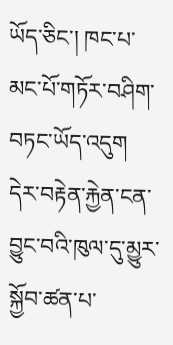ཡོད་ཅིང་། ཁང་པ་མང་པོ་གཏོར་བཤིག་བཏང་ཡོད་འདུག དེར་བརྟེན་རྐྱེན་ངན་བྱུང་བའི་ཁུལ་དུ་མྱུར་སྐྱོབ་ཚན་པ་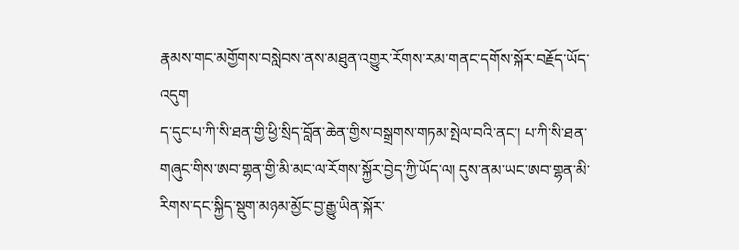རྣམས་གང་མགྱོགས་བསླེབས་ནས་མཐུན་འགྱུར་རོགས་རམ་གནང་དགོས་སྐོར་བརྗོད་ཡོད་འདུག
ད་དུང་པ་ཀི་སི་ཐན་གྱི་ཕྱི་སྲིད་བློན་ཆེན་གྱིས་བསྒྲགས་གཏམ་སྤེལ་བའི་ནང་། པ་ཀི་སི་ཐན་གཞུང་གིས་ཨབ་གྷན་གྱི་མི་མང་ལ་རོགས་སྐྱོར་བྱེད་ཀྱི་ཡོད་ལ། དུས་ནམ་ཡང་ཨབ་གྷན་མི་རིགས་དང་སྐྱིད་སྡུག་མཉམ་མྱོང་བྱ་རྒྱུ་ཡིན་སྐོར་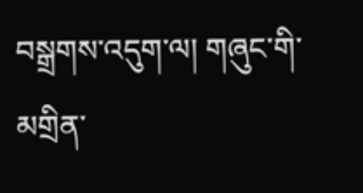བསྒྲགས་འདུག་ལ། གཞུང་གི་མགྲིན་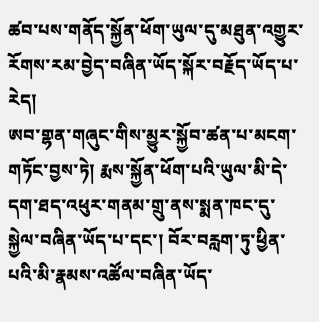ཚབ་པས་གནོད་སྐྱོན་ཕོག་ཡུལ་དུ་མཐུན་འགྱུར་རོགས་རམ་བྱེད་བཞིན་ཡོད་སྐོར་བརྗོད་ཡོད་པ་རེད།
ཨབ་གྷན་གཞུང་གིས་མྱུར་སྐྱོབ་ཚན་པ་མངག་གཏོང་བྱས་ཏེ། རྨས་སྐྱོན་ཕོག་པའི་ཡུལ་མི་དེ་དག་ཐད་འཕུར་གནམ་གྲུ་ནས་སྨན་ཁང་དུ་སྐྱེལ་བཞིན་ཡོད་པ་དང་། བོར་བརླག་ཏུ་ཕྱིན་པའི་མི་རྣམས་འཚོལ་བཞིན་ཡོད་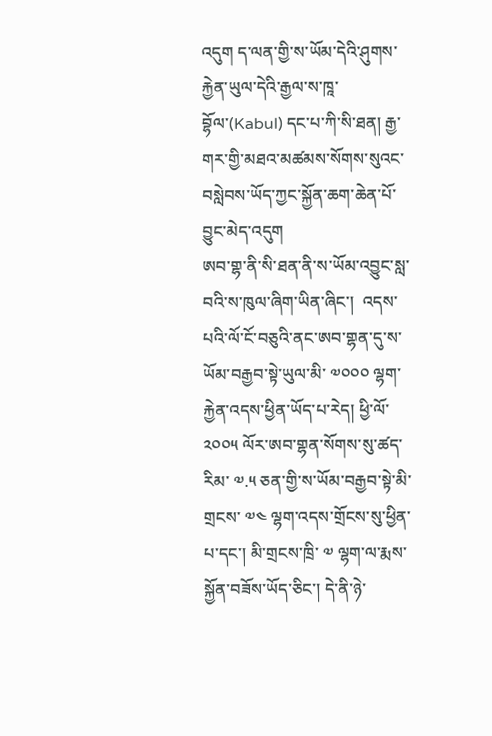འདུག ད་ལན་གྱི་ས་ཡོམ་དེའི་ཤུགས་རྐྱེན་ཡུལ་དེའི་རྒྱལ་ས་ཁཱ་བྷོལ་(Kabul) དང་པ་ཀི་སི་ཐན། རྒྱ་གར་གྱི་མཐའ་མཚམས་སོགས་སུའང་བསླེབས་ཡོད་ཀྱང་སྐྱོན་ཆག་ཆེན་པོ་བྱུང་མེད་འདུག
ཨབ་གྷ་ནི་སི་ཐན་ནི་ས་ཡོམ་འབྱུང་སླ་བའི་ས་ཁུལ་ཞིག་ཡིན་ཞིང་།  འདས་པའི་ལོ་ངོ་བཅུའི་ནང་ཨབ་གྷན་དུ་ས་ཡོམ་བརྒྱབ་སྟེ་ཡུལ་མི་ ༧༠༠༠ ལྷག་རྐྱེན་འདས་ཕྱིན་ཡོད་པ་རེད། ཕྱི་ལོ་ ༢༠༠༥ ལོར་ཨབ་གྷན་སོགས་སུ་ཚད་རིམ་ ༧.༥ ཅན་གྱི་ས་ཡོམ་བརྒྱབ་སྟེ་མི་གྲངས་ ༧༤ ལྷག་འདས་གྲོངས་སུ་ཕྱིན་པ་དང་། མི་གྲངས་ཁྲི་ ༧ ལྷག་ལ་རྨས་སྐྱོན་བཟོས་ཡོད་ཅིང་། དེ་ནི་ཉེ་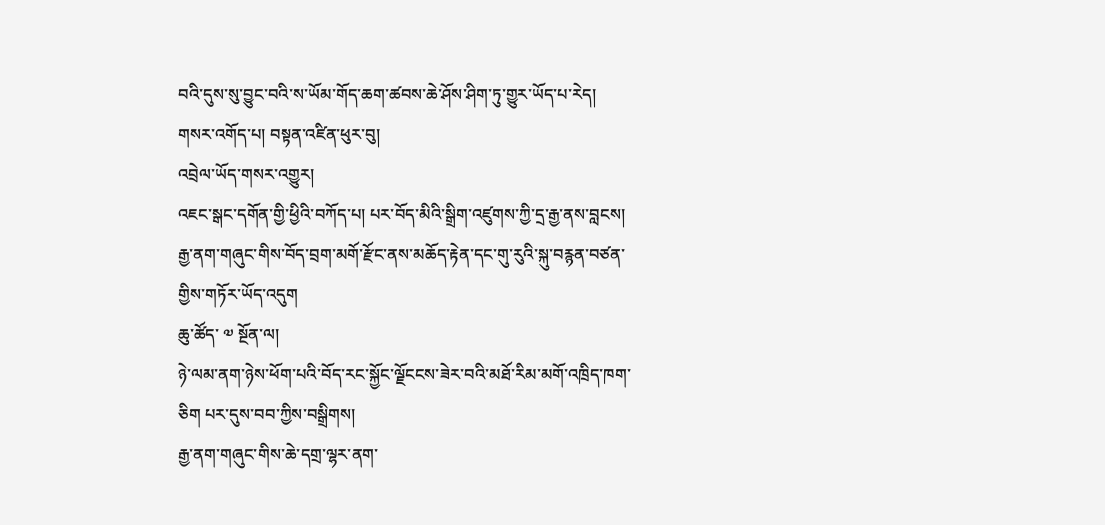བའི་དུས་སུ་བྱུང་བའི་ས་ཡོམ་གོད་ཆག་ཚབས་ཆེ་ཤོས་ཤིག་ཏུ་གྱུར་ཡོད་པ་རེད།
གསར་འགོད་པ། བསྟན་འཛིན་ཕུར་བུ།
འབྲེལ་ཡོད་གསར་འགྱུར།
འཇང་སྒང་དགོན་གྱི་ཕྱིའི་བཀོད་པ། པར་བོད་མིའི་སྒྲིག་འཛུགས་ཀྱི་དྲ་རྒྱ་ནས་བླངས།
རྒྱ་ནག་གཞུང་གིས་བོད་བྲག་མགོ་རྫོང་ནས་མཆོད་རྟེན་དང་གུ་རུའི་སྐུ་བརྙན་བཙན་གྱིས་གཏོར་ཡོད་འདུག
ཆུ་ཚོད་ ༧ སྔོན་ལ།
ཉེ་ལམ་ནག་ཉེས་ཕོག་པའི་བོད་རང་སྐྱོང་ལྗོངངས་ཟེར་བའི་མཐོ་རིམ་མགོ་འཁྲིད་ཁག་ཅིག པར་དུས་བབ་ཀྱིས་བསྒྲིགས།
རྒྱ་ནག་གཞུང་གིས་ཆེ་དགྲ་ལྷར་ནག་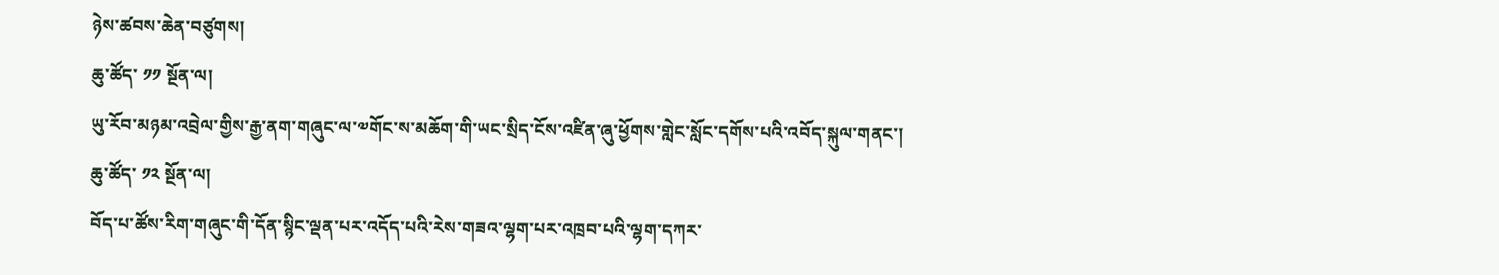ཉེས་ཚབས་ཆེན་བཙུགས།
ཆུ་ཚོད་ ༡༡ སྔོན་ལ།
ཡུ་རོབ་མཉམ་འབྲེལ་གྱིས་རྒྱ་ནག་གཞུང་ལ་༧གོང་ས་མཆོག་གི་ཡང་སྲིད་ངོས་འཛིན་ཞུ་ཕྱོགས་གླེང་སློང་དགོས་པའི་འབོད་སྐུལ་གནང་།
ཆུ་ཚོད་ ༡༢ སྔོན་ལ།
བོད་པ་ཚོས་རིག་གཞུང་གི་དོན་སྙིང་ལྡན་པར་འདོད་པའི་རེས་གཟའ་ལྷག་པར་འཁྲབ་པའི་ལྷག་དཀར་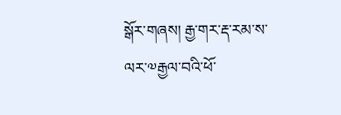སྒོར་གཞས། རྒྱ་གར་རྡ་རམ་ས་ལར་༧རྒྱལ་བའི་ཕོ་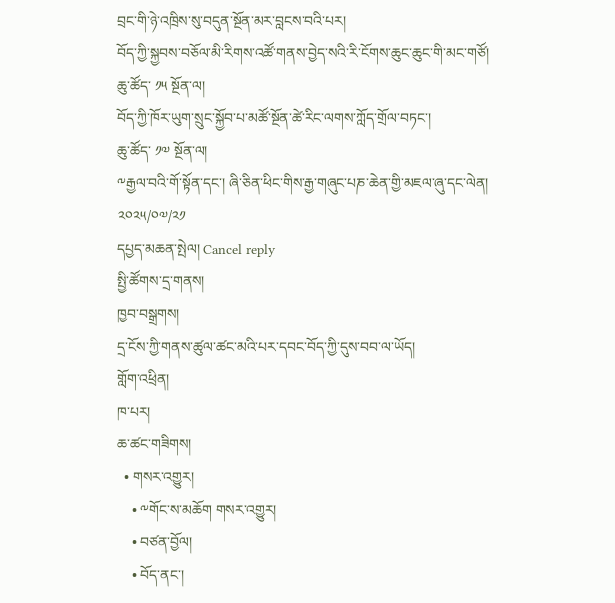བྲང་གི་ཉེ་འཁྲིས་སུ་བདུན་སྔོན་མར་བླངས་བའི་པར།
བོད་ཀྱི་སྐྱབས་བཅོལ་མི་རིགས་འཚོ་གནས་བྱེད་སའི་རི་ངོགས་ཆུང་ཆུང་གི་མང་གཙོ།
ཆུ་ཚོད་ ༡༥ སྔོན་ལ།
བོད་ཀྱི་ཁོར་ཡུག་སྲུང་སྐྱོབ་པ་མཚོ་སྔོན་ཚེ་རིང་ལགས་ཀློད་གྲོལ་བཏང་།
ཆུ་ཚོད་ ༡༧ སྔོན་ལ།
༸རྒྱལ་བའི་གོ་སྟོན་དང་། ཞི་ཅིན་ཕིང་གིས་རྒྱ་གཞུང་པཎ་ཆེན་གྱི་མཇལ་ཞུ་དང་ལེན།
༢༠༢༥/༠༧/༢༡
དཔྱད་མཆན་སྤེལ། Cancel reply
སྤྱི་ཚོགས་དྲ་གནས།
ཁྱབ་བསྒྲགས།
དྲ་ངོས་ཀྱི་གནས་ཚུལ་ཚང་མའི་པར་དབང་བོད་ཀྱི་དུས་བབ་ལ་ཡོད།
གློག་འཕྲིན།
ཁ་པར།
ཆ་ཚང་གཟིགས།
  • གསར་འགྱུར།
    • ༸གོང་ས་མཆོག གསར་འགྱུར།
    • བཙན་བྱོལ།
    • བོད་ནང་།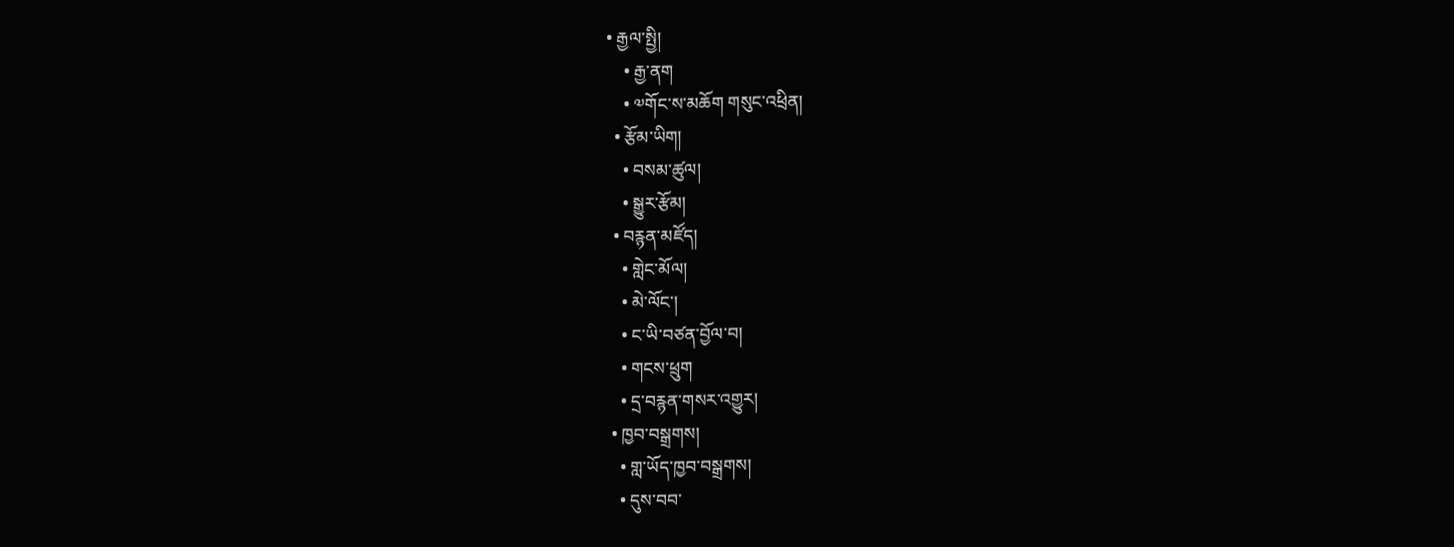• རྒྱལ་སྤྱི།
    • རྒྱ་ནག
    • ༧གོང་ས་མཆོག གསུང་འཕྲིན།
  • རྩོམ་ཡིག།
    • བསམ་ཚུལ།
    • སྒྱུར་རྩོམ།
  • བརྙན་མཛོད།
    • གླེང་མོལ།
    • མེ་ལོང་།
    • ང་ཡི་བཙན་བྱོལ་བ།
    • གངས་ཕྲུག
    • དྲ་བརྙན་གསར་འགྱུར།
  • ཁྱབ་བསྒྲགས།
    • གླ་ཡོད་ཁྱབ་བསྒྲགས།
    • དུས་བབ་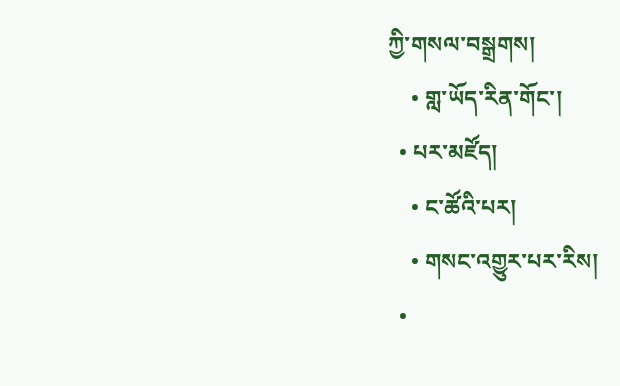ཀྱི་གསལ་བསྒྲགས།
    • གླ་ཡོད་རིན་གོང་།
  • པར་མཛོད།
    • ང་ཚོའི་པར།
    • གསང་འགྱུར་པར་རིས།
  •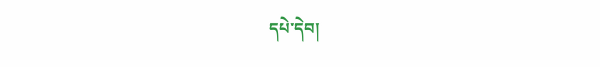དཔེ་དེབ།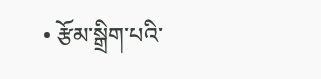• རྩོམ་སྒྲིག་པའི་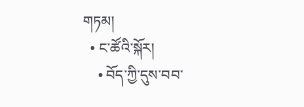གཏམ།
  • ང་ཚོའི་སྐོར།
    • བོད་ཀྱི་དུས་བབ་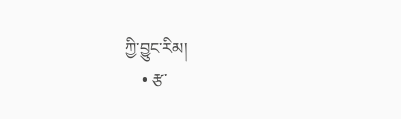ཀྱི་བྱུང་རིམ།
    • རྩ་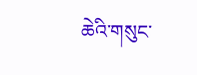ཆེའི་གསུང་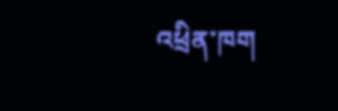འཕྲིན་ཁག